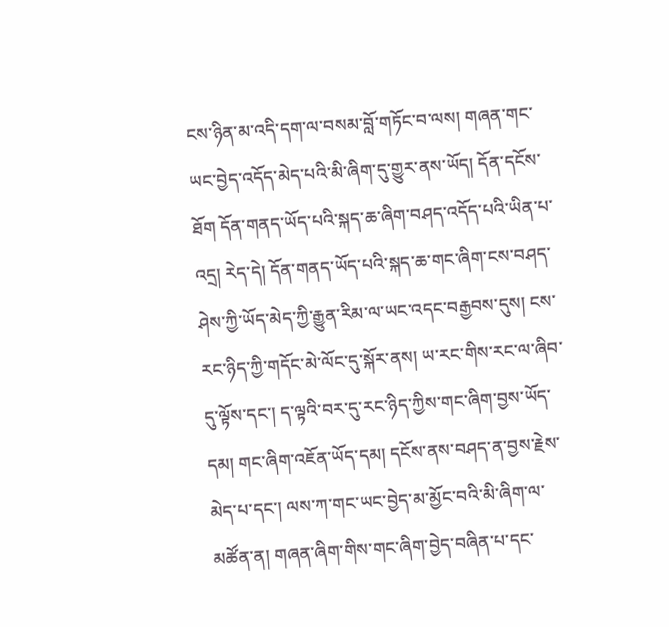ངས་ཉིན་མ་འདི་དག་ལ་བསམ་བློ་གཏོང་བ་ལས། གཞན་གང་ཡང་བྱེད་འདོད་མེད་པའི་མི་ཞིག་དུ་གྱུར་ནས་ཡོད། དོན་དངོས་ཐོག དོན་གནད་ཡོད་པའི་སྐད་ཆ་ཞིག་བཤད་འདོད་པའི་ཡིན་པ་འདྲ། རེད་དེ། དོན་གནད་ཡོད་པའི་སྐད་ཆ་གང་ཞིག་ངས་བཤད་ཤེས་ཀྱི་ཡོད་མེད་ཀྱི་རྒྱུན་རིམ་ལ་ཡང་འདང་བརྒྱབས་དུས། ངས་རང་ཉིད་ཀྱི་གདོང་མེ་ལོང་དུ་སྐོར་ནས། ཡ་རང་གིས་རང་ལ་ཞིབ་དུ་ལྟོས་དང་། ད་ལྟའི་བར་དུ་རང་ཉིད་ཀྱིས་གང་ཞིག་བྱས་ཡོད་དམ། གང་ཞིག་འཇོན་ཡོད་དམ། དངོས་ནས་བཤད་ན་བྱས་རྗེས་མེད་པ་དང་། ལས་ཀ་གང་ཡང་བྱེད་མ་མྱོང་བའི་མི་ཞིག་ལ་མཚོན་ན། གཞན་ཞིག་གིས་གང་ཞིག་བྱེད་བཞིན་པ་དང་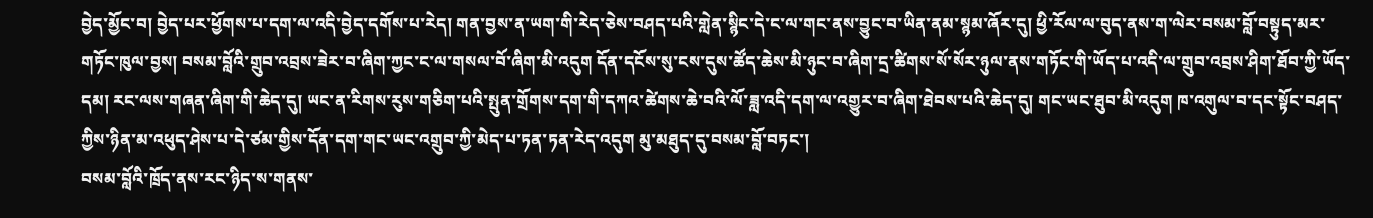བྱེད་མྱོང་བ། བྱེད་པར་ཕྱོགས་པ་དག་ལ་འདི་བྱེད་དགོས་པ་རེད། གན་བྱས་ན་ཡག་གི་རེད་ཅེས་བཤད་པའི་གླེན་སྙིང་དེ་ང་ལ་གང་ནས་བྱུང་བ་ཡིན་ནམ་སྙམ་ཞོར་དུ། ཕྱི་རོལ་ལ་བུད་ནས་ག་ལེར་བསམ་བློ་བསྟུད་མར་གཏོང་ཁུལ་བྱས། བསམ་བློའི་གྲུབ་འབྲས་ཟེར་བ་ཞིག་ཀྱང་ང་ལ་གསལ་བོ་ཞིག་མི་འདུག དོན་དངོས་སུ་ངས་དུས་ཚོད་ཆེས་མི་ཉུང་བ་ཞིག་དྲ་ཚིགས་སོ་སོར་ཉུལ་ནས་གཏོང་གི་ཡོད་པ་འདི་ལ་གྲུབ་འབྲས་ཤིག་ཐོབ་ཀྱི་ཡོད་དམ། རང་ལས་གཞན་ཞིག་གི་ཆེད་དུ། ཡང་ན་རིགས་རུས་གཅིག་པའི་སྤུན་གྲོགས་དག་གི་དཀའ་ཚེགས་ཆེ་བའི་ལོ་ཟླ་འདི་དག་ལ་འགྱུར་བ་ཞིག་ཐེབས་པའི་ཆེད་དུ། གང་ཡང་ཐུབ་མི་འདུག ཁ་འགུལ་བ་དང་སྟོང་བཤད་ཀྱིས་ཉིན་མ་འཕུད་ཤེས་པ་དེ་ཙམ་གྱིས་དོན་དག་གང་ཡང་འགྲུབ་ཀྱི་མེད་པ་ཏན་ཏན་རེད་འདུག མུ་མཐུད་དུ་བསམ་བློ་བཏང་།
བསམ་བློའི་ཁྲོད་ནས་རང་ཉིད་ས་གནས་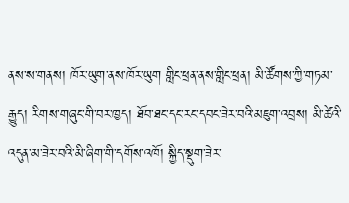ནས་ས་གནས། ཁོར་ཡུག་ནས་ཁོར་ཡུག གླིང་ཕྲན་ནས་གླིང་ཕྲན། མི་ཚོགས་ཀྱི་གཏམ་རྒྱུད། རིགས་གཞུང་གི་བར་ཁྱད། ཐོབ་ཐང་དང་རང་དབང་ཟེར་བའི་མཇུག་འབྲས། མི་ཚེའི་འདུན་མ་ཟེར་བའི་མི་ཞིག་གི་དགོས་འཁོ། སྐྱིད་སྡུག་ཟེར་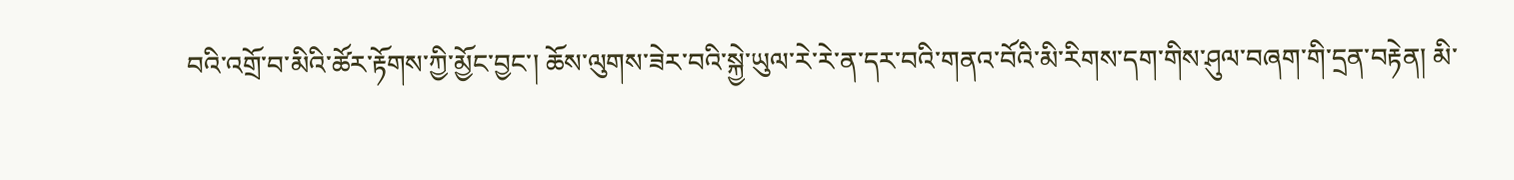བའི་འགྲོ་བ་མིའི་ཚོར་རྟོགས་ཀྱི་མྱོང་བྱང་། ཆོས་ལུགས་ཟེར་བའི་སྐྱེ་ཡུལ་རེ་རེ་ན་དར་བའི་གནའ་བོའི་མི་རིགས་དག་གིས་ཤུལ་བཞག་གི་དྲན་བརྟེན། མི་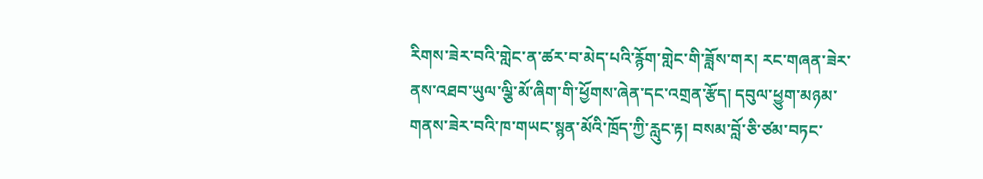རིགས་ཟེར་བའི་གླེང་ན་ཚར་བ་མེད་པའི་རྙོག་གླེང་གི་ཟློས་གར། རང་གཞན་ཟེར་ནས་འཐབ་ཡུལ་ལྕི་མོ་ཞིག་གི་ཕྱོགས་ཞེན་དང་འགྲན་རྩོད། དབུལ་ཕྱུག་མཉམ་གནས་ཟེར་བའི་ཁ་གཡང་སྙན་མོའི་ཁྲོད་ཀྱི་རླུང་རྟ། བསམ་བློ་ཅི་ཙམ་བཏང་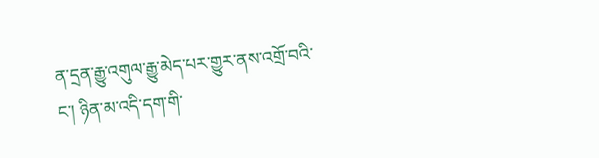ན་དྲན་རྒྱུ་འགུལ་རྒྱུ་མེད་པར་གྱུར་ནས་འགྲོ་བའི་ང་། ཉིན་མ་འདི་དག་གི་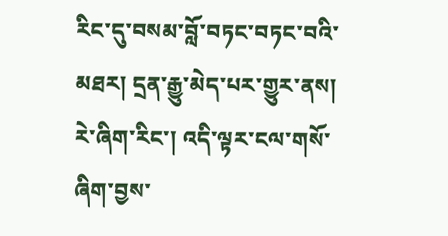རིང་དུ་བསམ་བློ་བཏང་བཏང་བའི་མཐར། དྲན་རྒྱུ་མེད་པར་གྱུར་ནས། རེ་ཞིག་རིང་། འདི་ལྟར་ངལ་གསོ་ཞིག་བྱས་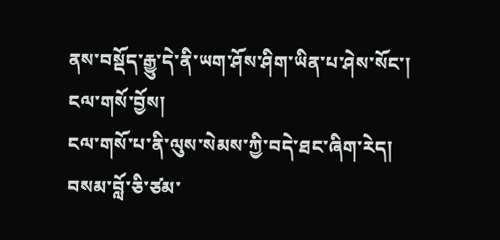ནས་བསྡོད་རྒྱུ་དེ་ནི་ཡག་ཤོས་ཤིག་ཡིན་པ་ཤེས་སོང་།
ངལ་གསོ་བྱོས།
ངལ་གསོ་པ་ནི་ལུས་སེམས་ཀྱི་བདེ་ཐང་ཞིག་རེད།
བསམ་བློ་ཅི་ཙམ་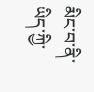མིང་བ་ནི་ཡིད་ཀྱི་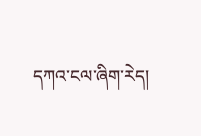དཀའ་ངལ་ཞིག་རེད།